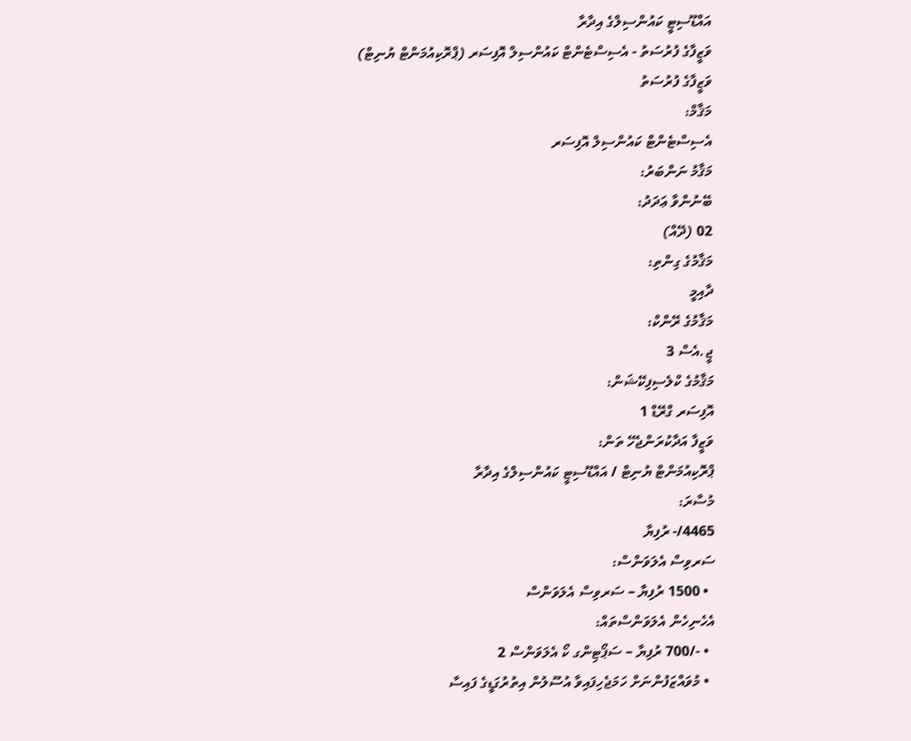އައްޑޫސިޓީ ކައުންސިލްގެ އިދާރާ
ވަޒީފާގެ ފުރުސަތު - އެސިސްޓެންޓް ކައުންސިލް އޮފިސަރ (ޕްރޮކިއުމަންޓް ޔުނިޓް)
ވަޒީފާގެ ފުރުސަތު
މަޤާމް:
އެސިސްޓެންޓް ކައުންސިލް އޮފިސަރ
މަޤާމު ނަންބަރު:
ބޭނުންވާ ޢަދަދު:
02 (ދޭއް)
މަޤާމުގެ ގިންތި:
ދާއިމީ
މަޤާމުގެ ރޭންކް:
ޖީ.އެސް 3
މަޤާމުގެ ކްލެސިފިކޭޝަން:
އޮފިސަރ ގްރޭޑް 1
ވަޒީފާ އަދާކުރަންޖެހޭ ތަން:
ޕްރޮކިއުމަންޓް ޔުނިޓް / އައްޑޫސިޓީ ކައުންސިލްގެ އިދާރާ
މުސާރަ:
4465/- ރުފިޔާ
ސަރވިސް އެލަވަންސް:
  • 1500 ރުފިޔާ – ސަރވިސް އެލަވަންސް
އެހެނިހެން އެލަވަންސްތައް:
  • -/700 ރުފިޔާ – ސަޕޯޓިންގ ކޯ އެލަވަންސް 2
  • މުވައްޒަފުންނަށް ހަމަޖެހިފައިވާ އުސޫލުން އިތުރުގަޑީގެ ފައިސާ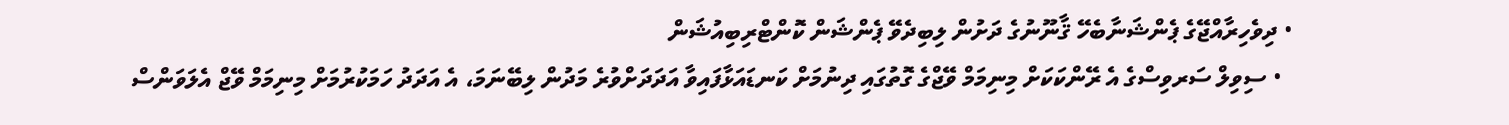• ދިވެހިރާއްޖޭގެ ޕެންޝަނާބެހޭ ޤާނޫނުގެ ދަށުން ލިބިދެވޭ ޕެންޝަން ކޮންޓްރިބިއުޝަން
  • ސިވިލް ސަރވިސްގެ އެ ރޭންކަކަށް މިނިމަމް ވޭޖްގެ ގޮތުގައި ދިނުމަށް ކަނޑައަޅާފައިވާ އަދަދަށްވުރެ މަދުން ލިބޭނަމަ، އެ އަދަދު ހަމަކުރުމަށް މިނިމަމް ވޭޖް އެލަވަންސް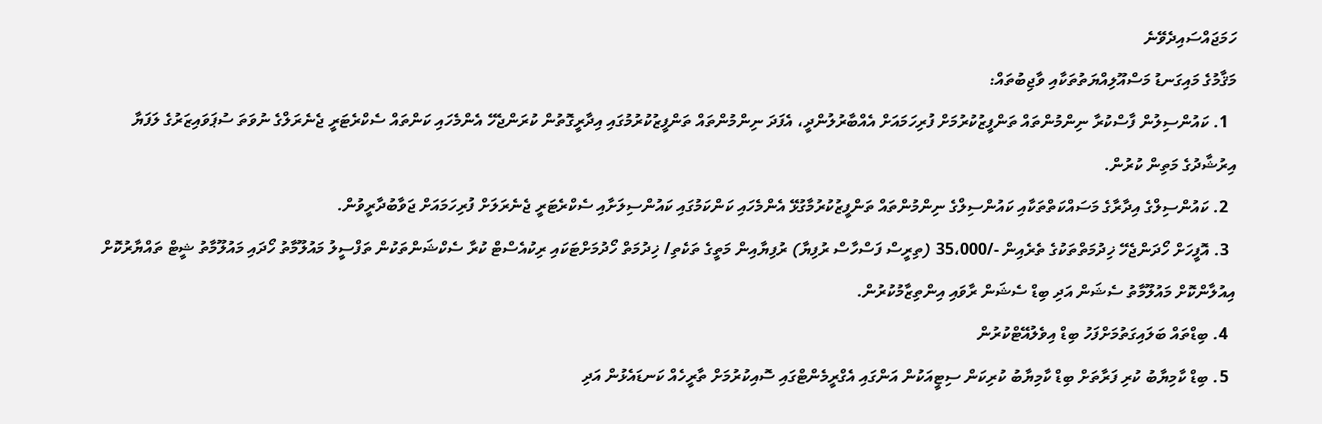ހަމަޖައްސައިދެވޭނެ
މަޤާމުގެ މައިގަނޑު މަސްއޫލިއްޔަތުތަކާއި ވާޖިބުތައް:
  1. ކައުންސިލުން ފާސްކުރާ ނިންމުންތައް ތަންފީޒުކުރުމަށް ފުރިހަމައަށް އެއްބާރުލުންދީ، އެފަދަ ނިންމުންތައް ތަންފީޒުކުރުމުގައި އިދާރީގޮތުން ކުރަންޖެހޭ އެންމެހައި ކަންތައް ސެކްރެޓަރީ ޖެނެރަލްގެ ނުވަތަ ސުޕަވައިޒަރުގެ ލަފަޔާ އިރުޝާދުގެ މަތިން ކުރުން.
  2. ކައުންސިލްގެ އިދާރާގެ މަސައްކަތްތަކާއި ކައުންސިލްގެ ނިންމުންތައް ތަންފީޒުކުރުމާގުޅޭ އެންމެހައި ކަންކަމުގައި ކައުންސިލަށާއި ސެކްރެޓަރީ ޖެނެރަލަށް ފުރިހަމައަށް ޖަވާބުދާރީވުން.
  3. އޮފީހަށް ހޯދަންޖެހޭ ޚިދުމަތްތަކުގެ ތެރެއިން -/35،000 (ތިރީސް ފަސްހާސް ރުފިޔާ) ރުފިޔާއިން މަތީގެ ތަކެތި/ ޚިދުމަތް ހޯދުމަށްޓަކައި ރިކުއެސްޓް ކުރާ ސެކްޝަންތަކުން ތަފްސީލު މައުލޫމާތު ހޯދައި މައުލޫމާތު ޝީޓް ތައްޔާރުކޮށް އިއުލާންކޮށް މައުލޫމާތު ސެޝަން އަދި ބިޑް ސެޝަން ރާވައި އިންތިޒާމުކުރުން.
  4. ބިޑްތައް ބަލައިގަތުމަށްފަހު ބިޑް އިވެލުއޭޓްކުރުން
  5. ބިޑް ކާމިޔާބު ކުރި ފަރާތަށް ބިޑް ކާމިޔާބު ކުރިކަން ސިޓީއަކުން އަންގައި އެގްރީމެންޓްގައި ސޮއިކުރުމަށް ތާރީހެއް ކަނޑައެޅުން އަދި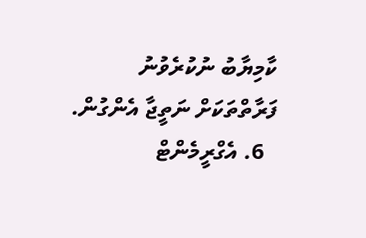ކާމިޔާބު ނުކުރެވުނު ފަރާތްތަކަށް ނަތީޖާ އެންގުން.
  6. އެގްރީމެންޓް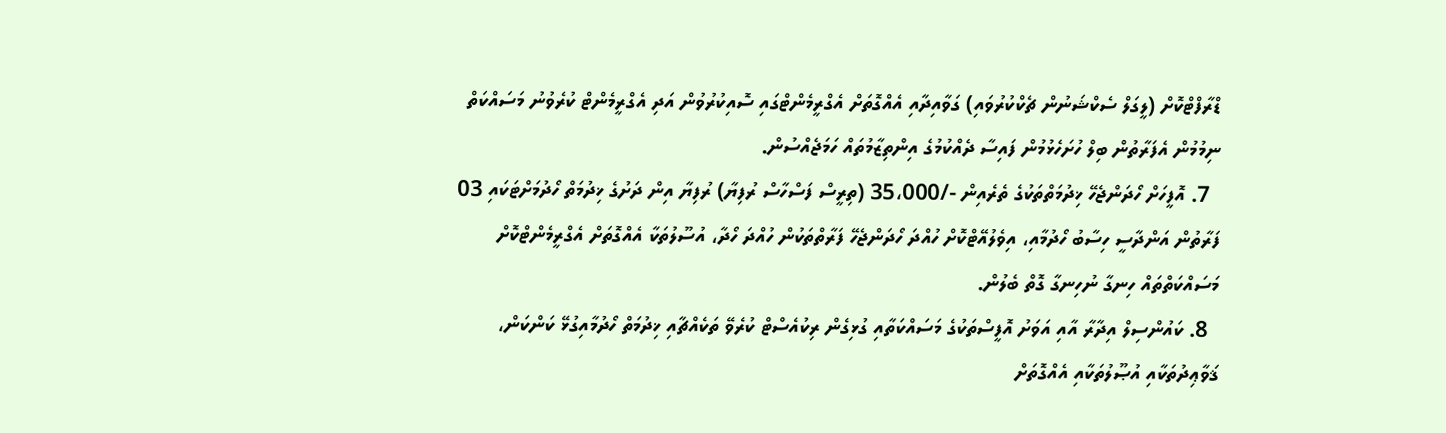ޑްރާފްޓްކޮށް (ލީގަލް ސެކްޝަނުން ޗެކްކުރުވައި) ގަވާއިދާއި އެއްގޮތަށް އެގްރީމެންޓްގައި ސޮއިކުރުވުން އަދި އެގްރީމެންޓް ކުރެވުނު މަސައްކަތް ނިމުމުން އެފަރާތުން ބިލް ހުށަހެޅުމުން ފައިސާ ދެއްކުމުގެ އިންތިޒާމުތައް ހަމަޖެއްސުން.
  7. އޮފީހަށް ހޯދަންޖެހޭ ޚިދުމަތްތަކުގެ ތެރެއިން -/35،000 (ތިރީސް ފަސްހާސް ރުފިޔާ) ރުފިޔާ އިން ދަށުގެ ޚިދުމަތް ހޯދުމަށްޓަކައި 03 ފަރާތުން އަންދާސީ ހިސާބު ހޯދުމާއި، އިވެލުއޭޓްކޮށް ހުއްދަ ހޯދަންޖެހޭ ފަރާތްތަކުން ހުއްދަ ހޯދާ، އުސޫލުތަކާ އެއްގޮތަށް އެގްރީމެންޓްކޮށް މަސައްކަތްތައް ހިނގާ ނުހިނގާ ގޮތް ބެލުން.
  8. ކައުންސިލް އިދާރާ އާއި އަވަށު އޮފީސްތަކުގެ މަސައްކަތާއި ގުޅިގެން ރިކުއެސްޓް ކުރެވޭ ތަކެއްޗާއި ޚިދުމަތް ހޯދުމާއިގުޅޭ ކަންކަން، ޤަވާޢިދުތަކާއި އުޞޫލުތަކާއި އެއްގޮތަށް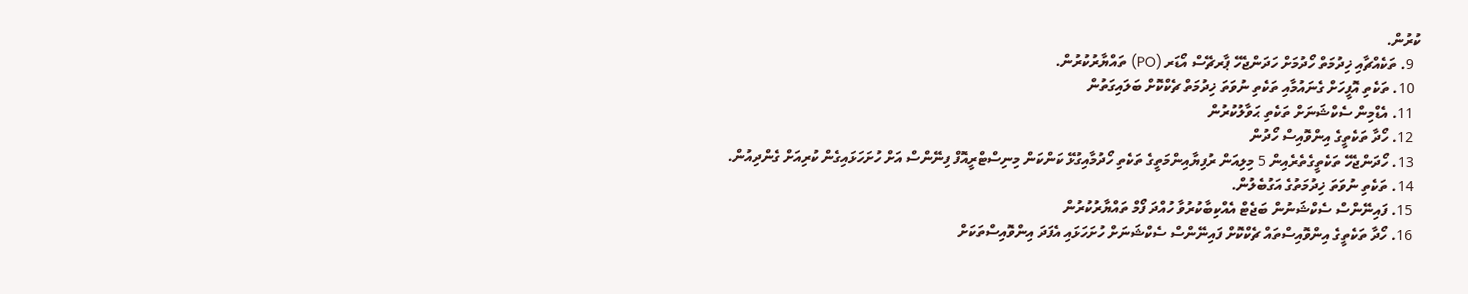ކުރުން.
  9. ތަކެއްޗާއި ޚިދުމަތް ހޯދުމަށް ހަދަންޖެހޭ ޕާރޗޭސް އޯޑަރ (PO) ތައްޔާރުކުރުން.
  10. ތަކެތި އޮފީހަށް ގެނައުމާއި ތަކެތި ނުވަތަ ޚިދުމަތް ޗެކްކޮށް ބަލައިގަތުން
  11. އެޑްމިން ސެކްޝަނަށް ތަކެތި ޙަވާލުކުރުން
  12. ހޯދާ ތަކެތީގެ އިންވޮއިސް ހޯދުން
  13. ހޯދަންޖެހޭ ތަކެތީގެތެރެއިން 5 މިލިއަން ރުފިޔާއިންމަތީގެ ތަކެތި ހޯދުމާއިގުޅޭ ކަންކަން މިނިސްޓްރީއޮފް ފިނޭންސް އަށް ހުށަހަޅައިގެން ކުރިއަށް ގެންދިއުން.
  14. ތަކެތި ނުވަތަ ޚިދުމަތުގެ އަގުބެލުން.
  15. ފައިނޭންސް ސެކްޝަނުން ބަޖެޓް އެއްކިބާކުރުވާ ހުއްދަ ފޯމް ތައްޔާރުކުރުން
  16. ހޯދާ ތަކެތީގެ އިންވޮއިސްތައް ޗެކްކޮށް ފައިނޭންސް ސެކްޝަނަށް ހުށަހަޅައި އެފަދަ އިންވޮއިސްތަކަށް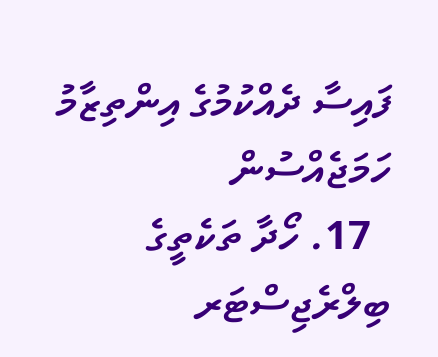ފައިސާ ދެއްކުމުގެ އިންތިޒާމު ހަމަޖެއްސުން
  17. ހޯދާ ތަކެތީގެ ބިލްރެޖިސްޓަރ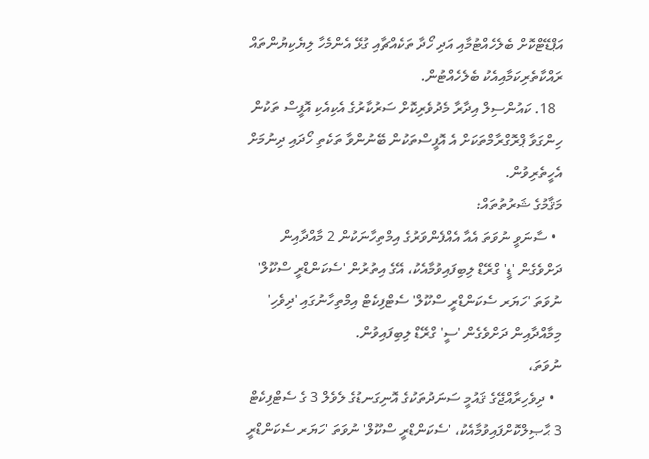އަޕްޑޭޓްކޮށް ބެލެހެއްޓުމާއި އަދި ހޯދާ ތަކެއްޗާއި ގުޅޭ އެންމެހާ ލިޔެކިޔުންތައް ރައްކާތެރިކަމާއިއެކު ބެލެހެއްޓުން.
  18. ކައުންސިލް އިދާރާ މެދުވެރިކޮށް ސަރުކާރުގެ އެކިއެކި އޮފީސް ތަކުން ހިންގަވާ ޕްރޮގްރާމްތަކަށް އެ އޮފީސްތަކުން ބޭނުންވާ ތަކެތި ހޯދައި ދިނުމަށް އެހީތެރިވުން.
މަޤާމުގެ ޝަރުތުތައް:
  • ސާނަވީ ނުވަތަ އެއާ އެއްފެންވަރުގެ އިމްތިހާނަކުން 2 މާއްދާއިން ދަށްވެގެން 'ޑީ' ގްރޭޑް ލިބިފައިވުމާއެކު، އޭގެ އިތުރުން 'ސެކަންޑްރީ ސްކޫލް' ނުވަތަ 'ހަޔަރ ސެކަންޑްރީ ސްކޫލް' ސެޓްފިކެޓް އިމްތިހާނުގައި 'ދިވެހި' މިމާއްދާއިން ދަށްވެގެން 'ސީ' ގްރޭޑް ލިބިފައިވުން.
ނުވަތަ،
  • ދިވެހިރާއްޖޭގެ ޤައުމީ ސަނަދުތަކުގެ އޮނިގަނޑުގެ ލެވެލް 3 ގެ ސެޓްފިކެޓް 3 ޙާޞިލްކޮށްފައިވުމާއެކު، 'ސެކަންޑްރީ ސްކޫލް' ނުވަތަ 'ހަޔަރ ސެކަންޑްރީ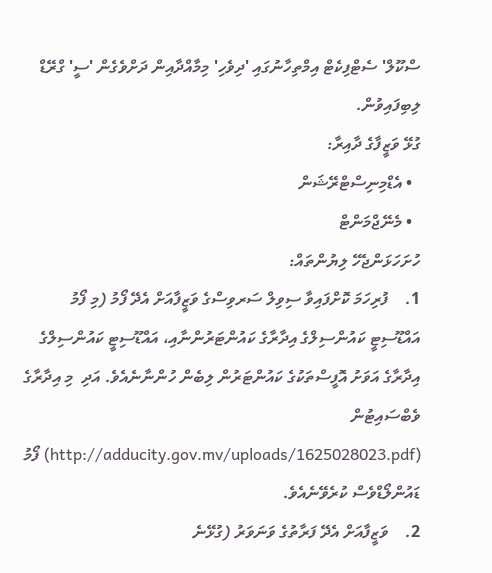ސްކޫލް' ސެޓްފިކެޓް އިމްތިހާނުގައި 'ދިވެހި' މިމާއްދާއިން ދަށްވެގެން 'ސީ' ގްރޭޑް ލިބިފައިވުން.
ގުޅޭ ވަޒީފާގެ ދާއިރާ:
  • އެޑްމިނިސްޓްރޭޝަން
  • މެނޭޖްމަންޓް
ހުށަހަޅަންޖެހޭ ލިޔުންތައް:
1.    ފުރިހަމަ ކޮށްފައިވާ ސިވިލް ސަރވިސްގެ ވަޒީފާއަށް އެދޭ ފޯމު (މި ފޯމު އައްޑޫސިޓީ ކައުންސިލްގެ އިދާރާގެ ކައުންޓަރުންނާއި، އައްޑޫސިޓީ ކައުންސިލްގެ އިދާރާގެ އަވަށު އޮފީސްތަކުގެ ކައުންޓަރުން ލިބެން ހުންނާނެއެވެ. އަދި  މި އިދާރާގެ ވެބްސައިޓުން (http://adducity.gov.mv/uploads/1625028023.pdf) ފޯމު ޑައުންލޯޑްވެސް ކުރެވޭނެއެވެ.
2.    ވަޒީފާއަށް އެދޭ ފަރާތުގެ ވަނަވަރު (ގުޅޭނެ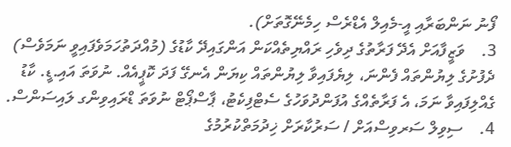ފޯނު ނަންބަރާއި އީ-މެއިލް އެޑްރެސް ހިމެނޭގޮތަށް).
3.    ވަޒީފާއަށް އެދޭ ފަރާތުގެ ދިވެހި ރައްޔިތެއްކަން އަންގައިދޭ ކާޑުގެ (މުއްދަތުހަމަވެފައިވީ ނަމަވެސް) ދެފުށުގެ ލިޔުންތައް ފެންނަ، ލިޔެފައިވާ ލިޔުންތައް ކިޔަން އެނގޭ ފަދަ ކޮޕީއެއް. ނުވަތަ އައި.ޑީ. ކާޑު ގެއްލިފައިވާ ނަމަ، އެ ފަރާތެއްގެ އުފަންދުވަހުގެ ސެޓްފިކެޓު، ޕާސްޕޯޓް ނުވަތަ ޑްރައިވިންގ ލައިސަންސް.
4.    ސިވިލް ސަރވިސްއަށް / ސަރުކާރަށް ޚިދުމަތްކުރުމުގެ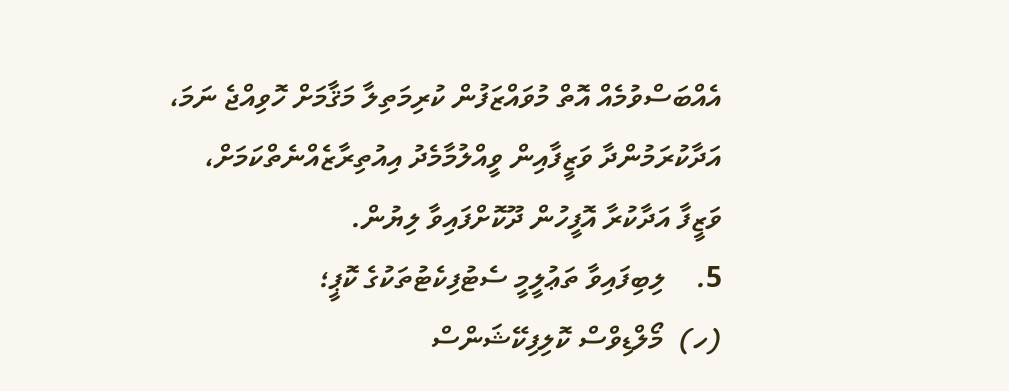އެއްބަސްވުމެއް އޮތް މުވައްޒަފުން ކުރިމަތިލާ މަޤާމަށް ހޮވިއްޖެ ނަމަ، އަދާކުރަމުންދާ ވަޒީފާއިން ވީއްލުމާމެދު އިއުތިރާޒެއްނެތްކަމަށް، ވަޒީފާ އަދާކުރާ އޮފީހުން ދޫކޮށްފައިވާ ލިޔުން.
5.    ލިބިފައިވާ ތަޢުލީމީ ސެޓުފިކެޓުތަކުގެ ކޮޕީ؛
(ހ)  މޯލްޑިވްސް ކޮލިފިކޭޝަންސް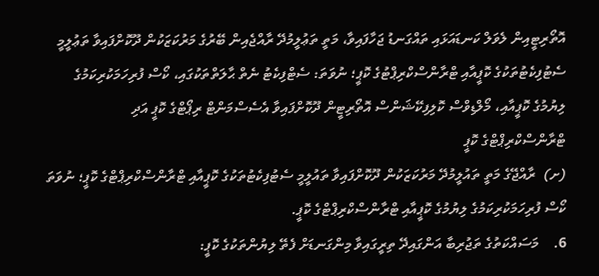އޮތޯރިޓީއިން ލެވަލް ކަނޑައަޅައި ތައްގަނޑު ޖަހާފައިވާ، މަތީ ތަޢުލީމުދޭ ރާއްޖެއިން ބޭރުގެ މަރުކަޒަކުން ދޫކޮށްފައިވާ ތަޢުލީމީ ސެޓުފިކެޓުތަކުގެ ކޮޕީއާއި ޓްރާންސްކްރިޕްޓުގެ ކޮޕީ؛ ނުވަތަ: ސެޓްފިކެޓު ނެތް ޙާލަތްތަކުގައި، ކޯސް ފުރިހަމަކުރިކަމުގެ ލިޔުމުގެ ކޮޕީއާއި، މޯލްޑިވްސް ކޮލިފިކޭޝަންސް އޮތޯރިޓީން ދޫކޮށްފައިވާ އެސެސްމަންޓް ރިޕޯޓްގެ ކޮޕީ އަދި ޓްރާންސްކްރިޕްޓްގެ ކޮޕީ
(ށ)  ރާއްޖޭގެ މަތީ ތައުލީމުދޭ މަރުކަޒަކުން ދޫކޮށްފައިވާ ތައުލީމީ ސެޓުފިކެޓުތަކުގެ ކޮޕީއާއި ޓްރާންސްކްރިޕްޓްގެ ކޮޕީ؛ ނުވަތަ ކޯސް ފުރިހަމަކުރިކަމުގެ ލިޔުމުގެ ކޮޕީއާއި ޓްރާންސްކްރިޕްޓްގެ ކޮޕީ.
6.    މަސައްކަތުގެ ތަޖުރިބާ އަންގައިދޭ ތިރީގައިވާ މިންގަނޑަށް ފެތޭ ލިޔުންތަކުގެ ކޮޕީ: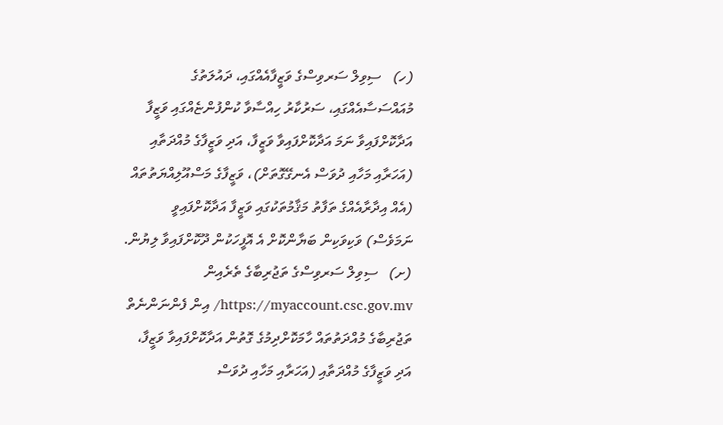(ހ)   ސިވިލް ސަރވިސްގެ ވަޒީފާއެއްގައި، ދައުލަތުގެ މުއައްސަސާއެއްގައި، ސަރުކާރު ހިއްސާވާ ކުންފުންޏެއްގައި ވަޒީފާ އަދާކޮށްފައިވާ ނަމަ އަދާކޮށްފައިވާ ވަޒީފާ، އަދި ވަޒީފާގެ މުއްދަތާއި (އަހަރާއި މަހާއި ދުވަސް އެނގޭގޮތަށް)، ވަޒީފާގެ މަސްއޫލިއްޔަތުތައް (އެއް އިދާރާއެއްގެ ތަފާތު މަޤާމުތަކުގައި ވަޒީފާ އަދާކޮށްފައިވީ ނަމަވެސް) ވަކިވަކިން ބަޔާންކޮށް އެ އޮފީހަކުން ދޫކޮށްފައިވާ ލިޔުން.
(ށ)   ސިވިލް ސަރވިސްގެ ތަޖުރިބާގެ ތެރެއިން https://myaccount.csc.gov.mv/ އިން ފެންނަންނެތް ތަޖުރިބާގެ މުއްދަތުތައް ހާމަކޮށްދިމުގެ ގޮތުން އަދާކޮށްފައިވާ ވަޒީފާ، އަދި ވަޒީފާގެ މުއްދަތާއި (އަހަރާއި މަހާއި ދުވަސް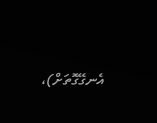އެނގޭގޮތަށް)،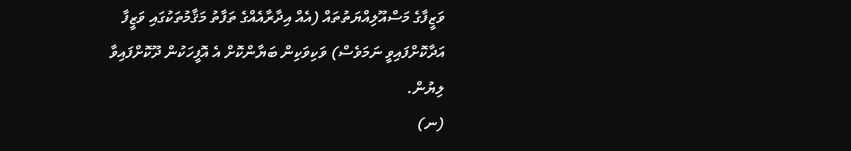ވަޒީފާގެ މަސްއޫލިއްޔަތުތައް (އެއް އިދާރާއެއްގެ ތަފާތު މަޤާމުތަކުގައި ވަޒީފާ އަދާކޮށްފައިވީ ނަމަވެސް) ވަކިވަކިން ބަޔާންކޮށް އެ އޮފީހަކުން ދޫކޮށްފައިވާ ލިޔުން.
(ނ)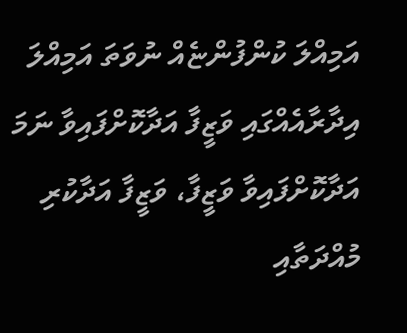އަމިއްލަ ކުންފުންޏެއް ނުވަތަ އަމިއްލަ އިދާރާއެއްގައި ވަޒީފާ އަދާކޮށްފައިވާ ނަމަ އަދާކޮށްފައިވާ ވަޒީފާ، ވަޒީފާ އަދާކުރި މުއްދަތާއި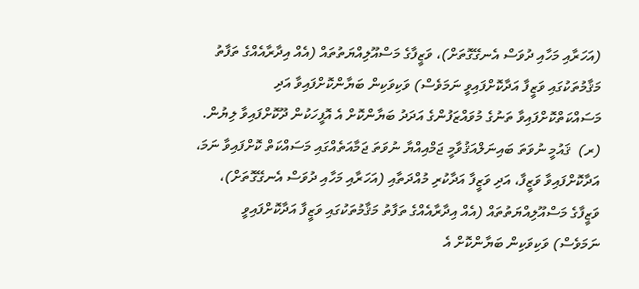(އަހަރާއި މަހާއި ދުވަސް އެނގޭގޮތަށް)، ވަޒީފާގެ މަސްއޫލިއްޔަތުތައް (އެއް އިދާރާއެއްގެ ތަފާތު މަޤާމުތަކުގައި ވަޒީފާ އަދާކޮށްފައިވީ ނަމަވެސް) ވަކިވަކިން ބަޔާންކޮށްފައިވާ އަދި މަސައްކަތްކޮށްފައިވާ ތަނުގެ މުވައްޒަފުންގެ އަދަދު ބަޔާންކޮށް އެ އޮފީހަކުން ދޫކޮށްފައިވާ ލިޔުން.
(ރ)  ޤައުމީ ނުވަތަ ބައިނަލްއަޤުވާމީ ޖަމްއިއްޔާ ނުވަތަ ޖަމާއަތެއްގައި މަސައްކަތް ކޮށްފައިވާ ނަމަ، އަދާކޮށްފައިވާ ވަޒީފާ، އަދި ވަޒީފާ އަދާކުރި މުއްދަތާއި (އަހަރާއި މަހާއި ދުވަސް އެނގޭގޮތަށް)، ވަޒީފާގެ މަސްއޫލިއްޔަތުތައް (އެއް އިދާރާއެއްގެ ތަފާތު މަޤާމުތަކުގައި ވަޒީފާ އަދާކޮށްފައިވީ ނަމަވެސް) ވަކިވަކިން ބަޔާންކޮށް އެ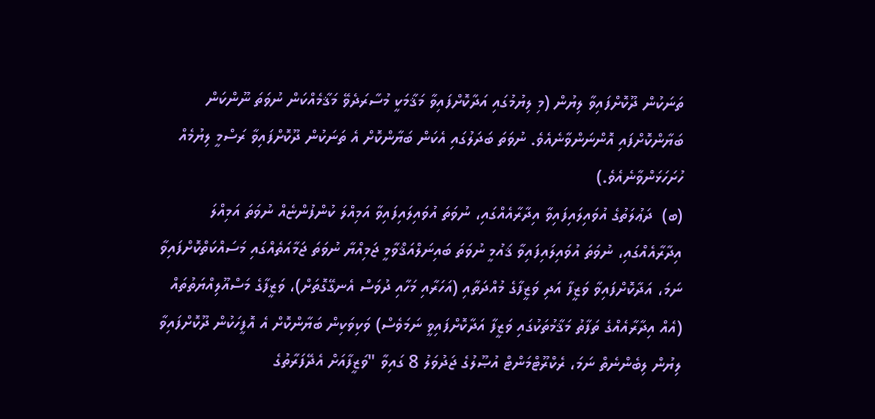ތަނަކުން ދޫކޮށްފައިވާ ލިޔުން (މި ލިޔުމުގައި އަދާކޮށްފައިވާ މަޤާމަކީ މުސާރަދެވޭ މަޤާމެއްކަން ނުވަތަ ނޫންކަން ބަޔާންކޮށްފައި އޮންނަންވާނެއެވެ. ނުވަތަ ބަދަލުގައި އެކަން ބަޔާންކޮށް އެ ތަނަކުން ދޫކޮށްފައިވާ ރަސްމީ ލިޔުމެއް ހުށަހަޅަންވާނެއެވެ.)
(ބ)  ދަޢުލަތުގެ އުވައިލައިފައިވާ އިދާރާއެއްގައި، ނުވަތަ އުވައިލައިފައިވާ އަމިއްލަ ކުންފުންޏެއް ނުވަތަ އަމިއްލަ އިދާރާއެއްގައި، ނުވަތަ އުވައިލައިފައިވާ ޤައުމީ ނުވަތަ ބައިނަލްއަޤްވާމީ ޖަމިއްޔާ ނުވަތަ ޖަމާއަތެއްގައި މަސައްކަތްކޮށްފައިވާ ނަމަ، އަދާކޮށްފައިވާ ވަޒީފާ އަދި ވަޒީފާގެ މުއްދަތާއި (އަހަރާއި މަހާއި ދުވަސް އެނގޭގޮތަށް)، ވަޒީފާގެ މަސްއޫލިއްޔަތުތައް (އެއް އިދާރާއެއްގެ ތަފާތު މަޤާމުތަކުގައި ވަޒީފާ އަދާކޮށްފައިވީ ނަމަވެސް) ވަކިވަކިން ބަޔާންކޮށް އެ އޮފީހަކުން ދޫކޮށްފައިވާ ލިޔުން ލިބެންނެތް ނަމަ، ރެކްރޫޓްމަންޓް އުޞޫލުގެ ޖަދުވަލު 8 ގައިވާ "ވަޒީފާއަށް އެދޭފަރާތުގެ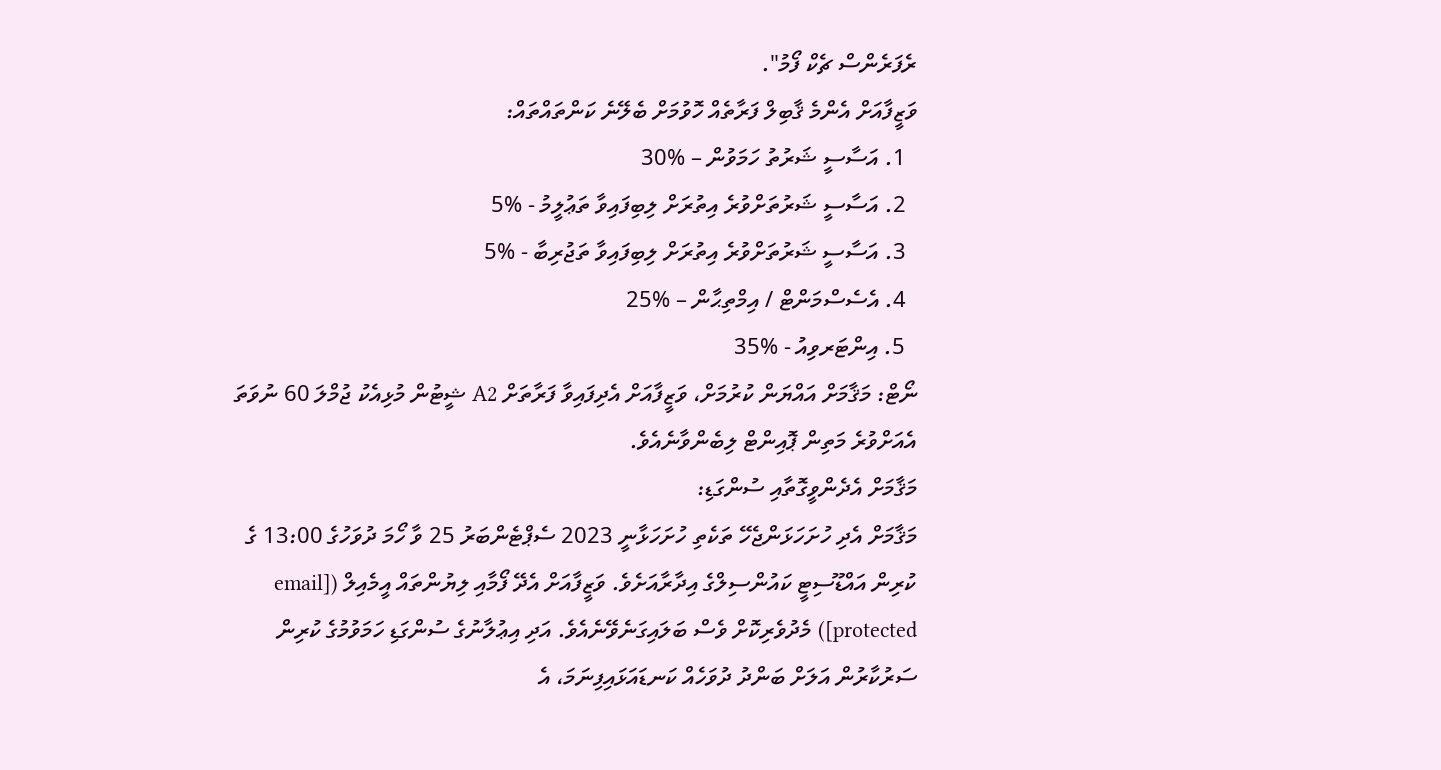ރެފަރެންސް ޗެކް ފޯމު".
ވަޒީފާއަށް އެންމެ ޤާބިލް ފަރާތެއް ހޮވުމަށް ބެލޭނެ ކަންތައްތައް:
  1. އަސާސީ ޝަރުތު ހަމަވުން – %30
  2. އަސާސީ ޝަރުތަށްވުރެ އިތުރަށް ލިބިފައިވާ ތަޢުލީމު - %5
  3. އަސާސީ ޝަރުތަށްވުރެ އިތުރަށް ލިބިފައިވާ ތަޖުރިބާ - %5
  4. އެސެސްމަންޓް / އިމްތިޙާން – %25
  5. އިންޓަރވިއު - %35
ނޯޓް: މަޤާމަށް އައްޔަން ކުރުމަށް، ވަޒީފާއަށް އެދިފައިވާ ފަރާތަށް A2 ޝީޓުން މުޅިއެކު ޖުމްލަ 60 ނުވަތަ އެއަށްވުރެ މަތިން ޕޮއިންޓް ލިބެންވާނެއެވެ.
މަޤާމަށް އެދެންވީގޮތާއި ސުންގަޑި:
މަޤާމަށް އެދި ހުށަހަޅަންޖެހޭ ތަކެތި ހުށަހަޅާނީ 2023 ސެޕްޓެންބަރު 25 ވާ ހޯމަ ދުވަހުގެ 13:00 ގެ ކުރިން އައްޑޫސިޓީ ކައުންސިލްގެ އިދާރާއަށެވެ. ވަޒީފާއަށް އެދޭ ފޯމާއި ލިޔުންތައް އީމެއިލް ([email protected]) މެދުވެރިކޮށް ވެސް ބަލައިގަނެވޭނެއެވެ. އަދި އިޢުލާނުގެ ސުންގަޑި ހަމަވުމުގެ ކުރިން ސަރުކާރުން އަލަށް ބަންދު ދުވަހެއް ކަނޑައަޅައިފިނަމަ، އެ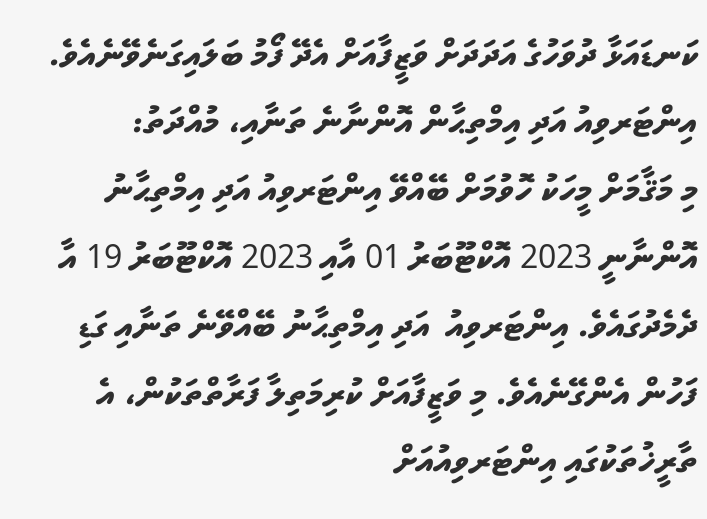ކަނޑައަޅާ ދުވަހުގެ އަދަދަށް ވަޒީފާއަށް އެދޭ ފޯމު ބަލައިގަނެވޭނެއެވެ.
އިންޓަރވިއު އަދި އިމްތިޙާން އޮންނާނެ ތަނާއި، މުއްދަތު:
މި މަޤާމަށް މީހަކު ހޮވުމަށް ބޭއްވޭ އިންޓަރވިއު އަދި އިމްތިޙާނު އޮންނާނީ 2023 އޮކްޓޫބަރު 01 އާއި 2023 އޮކްޓޫބަރު 19 އާ ދެމެދުގައެވެ. އިންޓަރވިއު  އަދި އިމްތިޙާނު ބޭއްވޭނެ ތަނާއި ގަޑި ފަހުން އެންގޭނެއެވެ. މި ވަޒީފާއަށް ކުރިމަތިލާ ފަރާތްތަކުން، އެ ތާރީޚުތަކުގައި އިންޓަރވިއުއަށް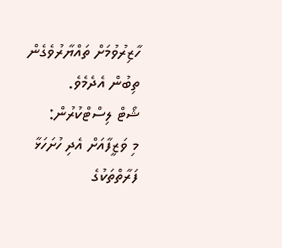ހާޒިރުވުމަށް ތައްޔާރުވެގެން ތިބުން އެދެމެވެ.
ޝޯޓް ލިސްޓްކުރުން:
މި ވަޒީފާއަށް އެދި ހުށަހަޅާ ފަރާތްތަކުގެ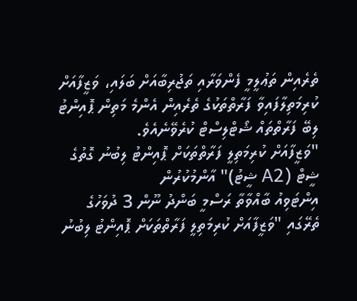ތެރެއިން ތަޢުލީމީ ފެންވަރާއި ތަޖުރިބާއަށް ބަލައި، ވަޒީފާއަށް ކުރިމަތިލާފައިވާ ފަރާތްތަކުގެ ތެރެއިން އެންމެ މަތިން ޕޮއިންޓު ލިބޭ ފަރާތްތައް ޝޯޓްލިސްޓް ކުރެވޭނެއެވެ.
"ވަޒީފާއަށް ކުރިމަތިލީ ފަރާތްތަކަށް ޕޮއިންޓު ލިބުނު ގޮތުގެ ޝީޓް (A2 ޝީޓު)" އާންމުކުރުން
އިންޓަވިއު ބާއްވާތާ ރަސްމީ ބަންދު ނޫން 3 ދުވަހުގެ ތެރޭގައި "ވަޒީފާއަށް ކުރިމަތިލީ ފަރާތްތަކަށް ޕޮއިންޓު ލިބުނު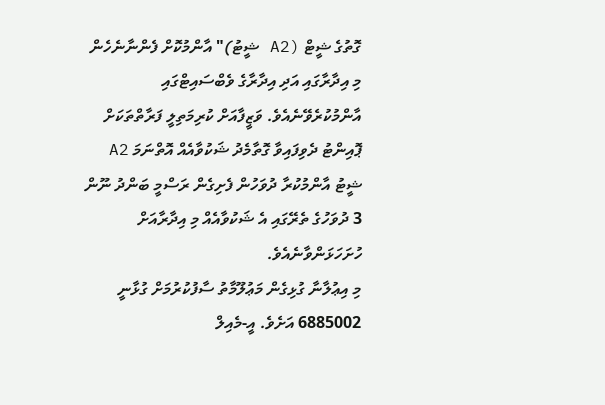ގޮތުގެ ޝީޓް (A2 ޝީޓު)" އާންމުކޮށް ފެންނާނެހެން މި އިދާރާގައި އަދި އިދާރާގެ ވެބްސައިޓްގައި އާންމުކުރެވޭނެއެވެ. ވަޒީފާއަށް ކުރިމަތިލީ ފަރާތްތަކަށް ޕޮއިންޓު ދެވިފައިވާ ގޮތާމެދު ޝަކުވާއެއް އޮތްނަމަ A2 ޝީޓު އާންމުކުރާ ދުވަހުން ފެށިގެން ރަސްމީ ބަންދު ނޫން 3 ދުވަހުގެ ތެރޭގައި އެ ޝަކުވާއެއް މި އިދާރާއަށް ހުށަހަޅަންވާނެއެވެ.
މި އިޢުލާނާ ގުޅިގެން މަޢުލޫމާތު ސާފުކުރުމަށް ގުޅާނީ 6885002 އަށެވެ. އީ-މެއިލް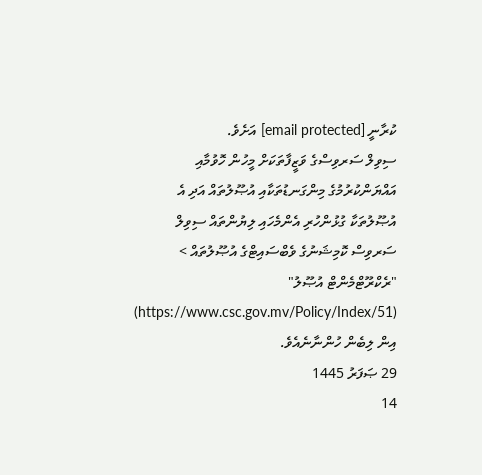ކުރާނީ [email protected] އަށެވެ.
ސިވިލް ސަރވިސްގެ ވަޒީފާތަކަށް މީހުން ހޮވުމާއި އައްޔަންކުރުމުގެ މިންގަނޑުތަކާއި އުޞޫލުތައް އަދި އެ އުޞޫލުތަކާ ގުޅުންހުރި އެންމެހައި ލިޔުންތައް ސިވިލް ސަރވިސް ކޮމިޝަނުގެ ވެބްސައިޓްގެ އުޞޫލުތައް > "ރެކްރޫޓްމެންޓް އުޞޫލު" (https://www.csc.gov.mv/Policy/Index/51) އިން ލިބެން ހުންނާނެއެވެ.
29 ޞަފަރު 1445
14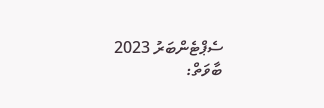ސެޕްޓެންބަރު 2023
ބާވަތް: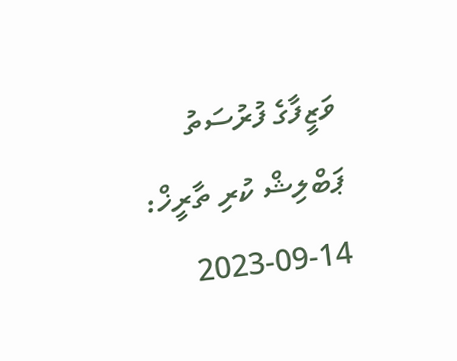ވަޒީފާގެ ފުރުސަތު
ޕަބްލިޝް ކުރި ތާރީޚް: 14-09-2023